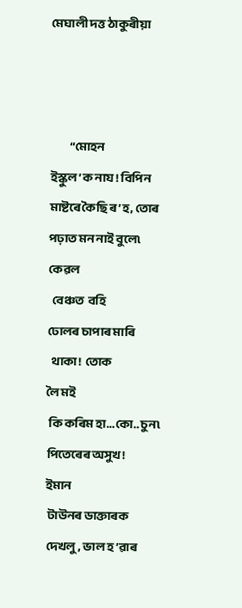মেঘালী দত্ত ঠাকুৰীয়া



          “মোহন
ইস্কুল’ক নায! বিপিন মাষ্টৰে কৈছি ৰ’হ, তোৰ পঢ়াত মন নাই বুলে৷ কেৱল
  বেঞ্চত  বহি
ঢোলৰ চাপাৰ মাৰি
  থাকা!  তোক
লৈ মই
 কি কৰিম হা…কো.. চুন৷ পিতেৰেৰ অসুখ!
ইমান
 টাউনৰ ডাক্তাৰক দেখলু, ভাল হ’ৱাৰ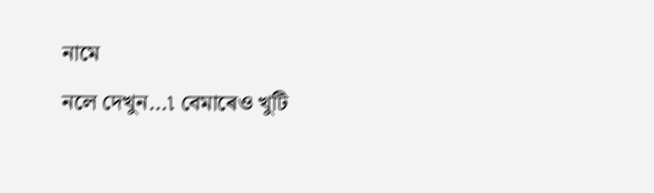নামে
নলে দেখুন…৷ বেমাৰেও খুটি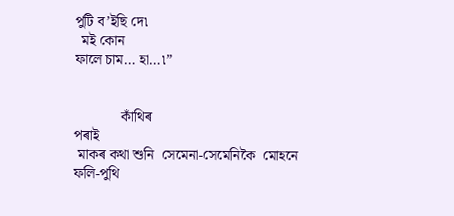পুটি ব’ইছি দে৷
  মই কোন
ফালে চাম… হা…৷”


             কাঁথিৰ
পৰাই
 মাকৰ কথা শুনি  সেমেনা-সেমেনিকৈ  মোহনে
ফলি-পুথি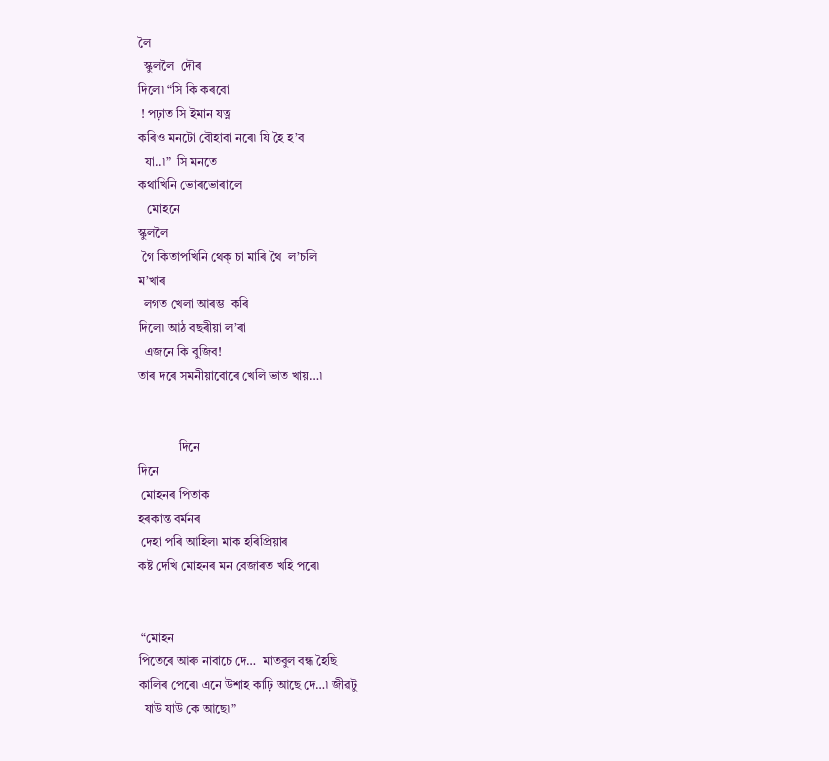লৈ
  স্কুললৈ  দৌৰ
দিলে৷ “সি কি কৰবো
 ! পঢ়াত সি ইমান যত্ন
কৰিও মনটো বৌহাবা নৰে৷ যি হৈ হ’ব
  যা..৷”  সি মনতে
কথাখিনি ভোৰভোৰালে
   মোহনে
স্কুললৈ
 গৈ কিতাপখিনি থেক্ চা মাৰি থৈ  ল’চলি
ম’খাৰ
  লগত খেলা আৰম্ভ  কৰি
দিলে৷ আঠ বছৰীয়া ল’ৰা
  এজনে কি বুজিব!
তাৰ দৰে সমনীয়াবোৰে খেলি ভাত খায়…৷


             দিনে
দিনে
 মোহনৰ পিতাক
হৰকান্ত বৰ্মনৰ
 দেহা পৰি আহিল৷ মাক হৰিপ্ৰিয়াৰ
কষ্ট দেখি মোহনৰ মন বেজাৰত খহি পৰে৷


 “মোহন
পিতেৰে আৰু নাবাচে দে…  মাতবুল বন্ধ হৈছি
কালিৰ পেৰে৷ এনে উশাহ কাঢ়ি আছে দে…৷ জীৱটু
  যাউ যাউ কে আছে৷”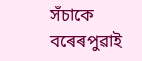সঁচাকে
বৰেৰপুৱাই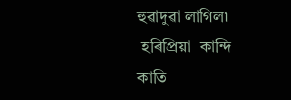হুৱাদুৱা লাগিল৷
 হৰিপ্ৰিয়া  কান্দি
কাতি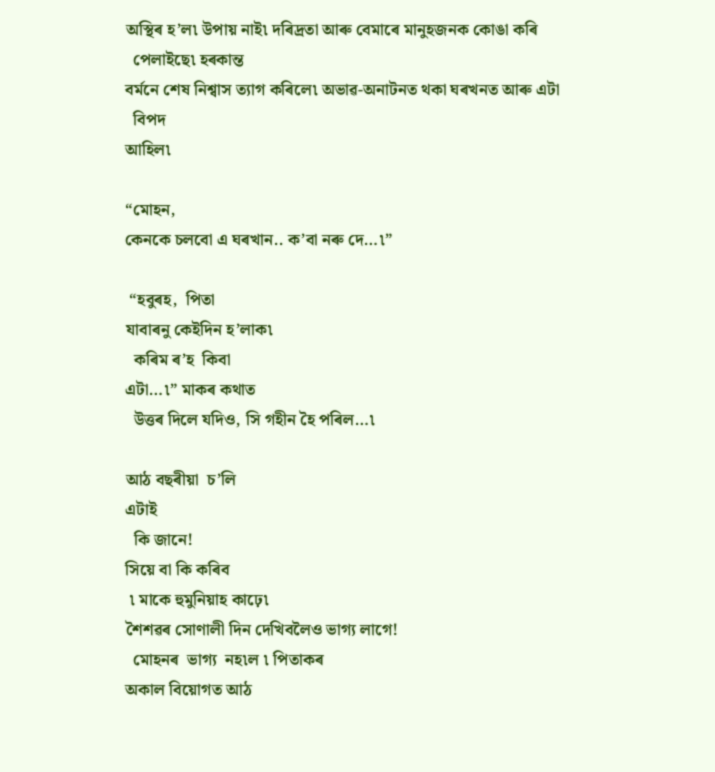অস্থিৰ হ’ল৷ উপায় নাই৷ দৰিদ্ৰতা আৰু বেমাৰে মানুহজনক কোঙা কৰি
  পেলাইছে৷ হৰকান্ত
বৰ্মনে শেষ নিশ্বাস ত‍্যাগ কৰিলে৷ অভাৱ-অনাটনত থকা ঘৰখনত আৰু এটা
  বিপদ
আহিল৷

“মোহন,
কেনকে চলবো এ ঘৰখান.. ক’বা নৰু দে…৷”

 “হবুৰহ,  পিতা
যাবাৰনু কেইদিন হ’লাক৷
  কৰিম ৰ’হ  কিবা
এটা…৷” মাকৰ কথাত
  উত্তৰ দিলে যদিও, সি গহীন হৈ পৰিল…৷

আঠ বছৰীয়া  চ’লি
এটাই
  কি জানে!
সিয়ে বা কি কৰিব
 ৷ মাকে হুমুনিয়াহ কাঢ়ে৷
শৈশৱৰ সোণালী দিন দেখিবলৈও ভাগ্য লাগে!
  মোহনৰ  ভাগ্য  নহ৷ল ৷ পিতাকৰ
অকাল বিয়োগত আঠ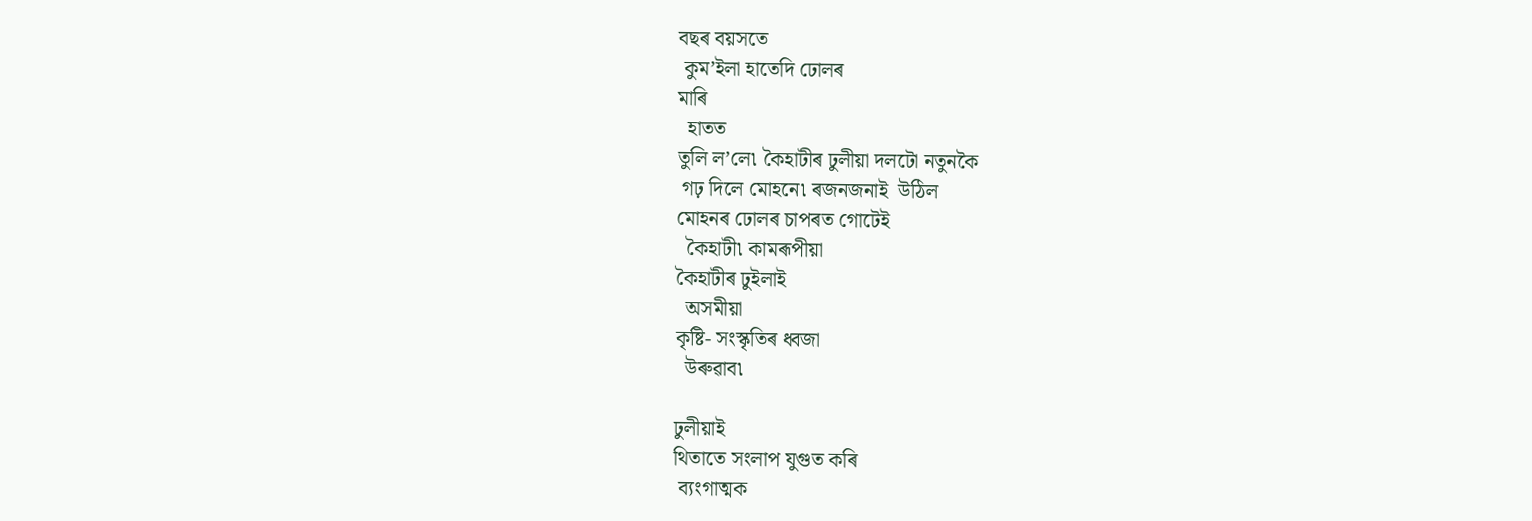বছৰ বয়সতে
 কুম’ইলা হাতেদি ঢোলৰ
মাৰি
  হাতত
তুলি ল’লে৷ কৈহাটীৰ ঢুলীয়া দলটো নতুনকৈ
 গঢ় দিলে মোহনে৷ ৰজনজনাই  উঠিল
মোহনৰ ঢোলৰ চাপৰত গোটেই
  কৈহাটী৷ কামৰূপীয়া
কৈহাটীৰ ঢুইলাই
  অসমীয়া
কৃষ্টি- সংস্কৃতিৰ ধ্বজা
  উৰুৱাব৷

ঢুলীয়াই
থিতাতে সংলাপ যুগুত কৰি
 ব‍্যংগাত্মক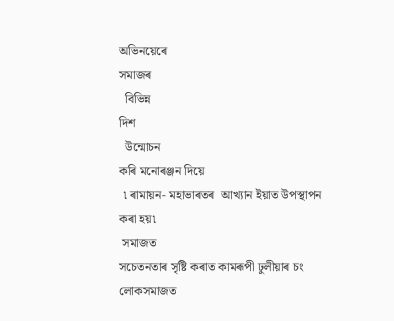অভিনয়েৰে
সমাজৰ
  বিভিন্ন
দিশ
  উন্মোচন
কৰি মনোৰঞ্জন দিয়ে
 ৷ ৰামায়ন- মহাভাৰতৰ  আখ‍্যান ইয়াত উপস্থাপন
কৰা হয়৷
 সমাজত
সচেতনতাৰ সৃষ্টি কৰাত কামৰূপী ঢুলীয়াৰ চং লোকসমাজত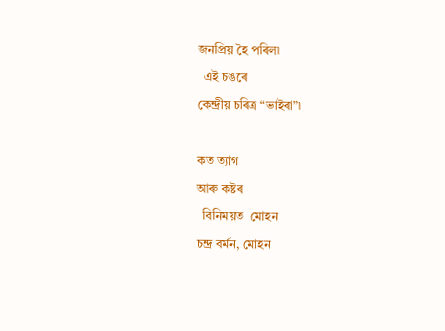জনপ্ৰিয় হৈ পৰিল৷
  এই চঙৰে
কেন্দ্ৰীয় চৰিত্ৰ “ভাইৰা”৷

কত ত‍্যাগ
আৰু কষ্টৰ
  বিনিময়ত  মোহন
চন্দ্ৰ বৰ্মন, মোহন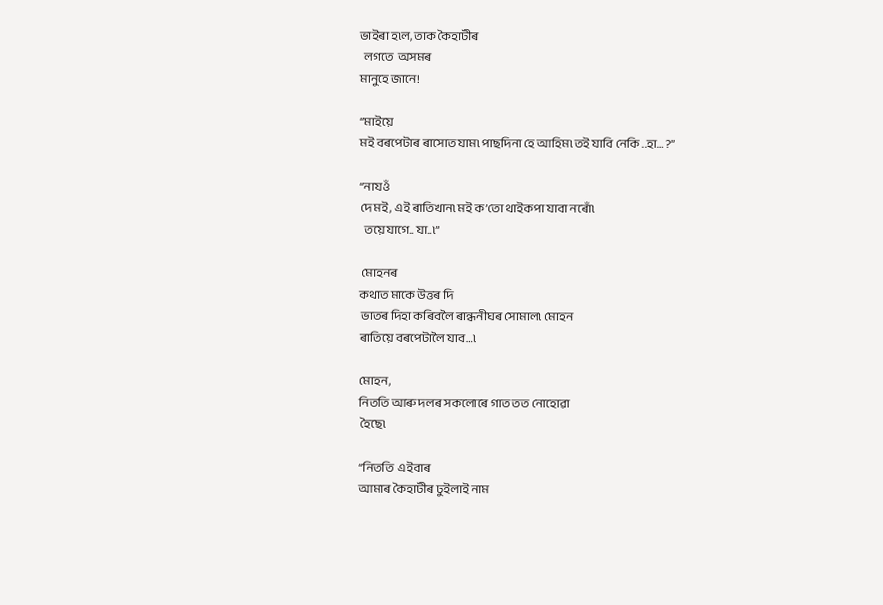ভাইৰা হ৷ল, তাক কৈহাটীৰ
  লগতে  অসমৰ
মানুহে জানে!

“মাইয়ে
মই বৰপেটাৰ ৰাসোত যাম৷ পাছদিনা হে আহিম৷ তই যাবি নেকি ..হা… ?”

“নাযওঁ
দে মই, এই ৰাতিখান৷ মই ক’তো থাইকপা যাবা নৰোঁ৷
  তয়ে যাগে.. যা..৷”

 মোহনৰ
কথাত মাকে উত্তৰ দি
 ভাতৰ দিহা কৰিবলৈ ৰান্ধনীঘৰ সোমাল৷ মোহন
ৰাতিয়ে বৰপেটালৈ যাব…৷

মোহন,
নিততি আৰু দলৰ সকলোৰে গাত তত নোহোৱা
 হৈছে৷

“নিততি  এইবাৰ
আমাৰ কৈহাটীৰ ঢুইলাই নাম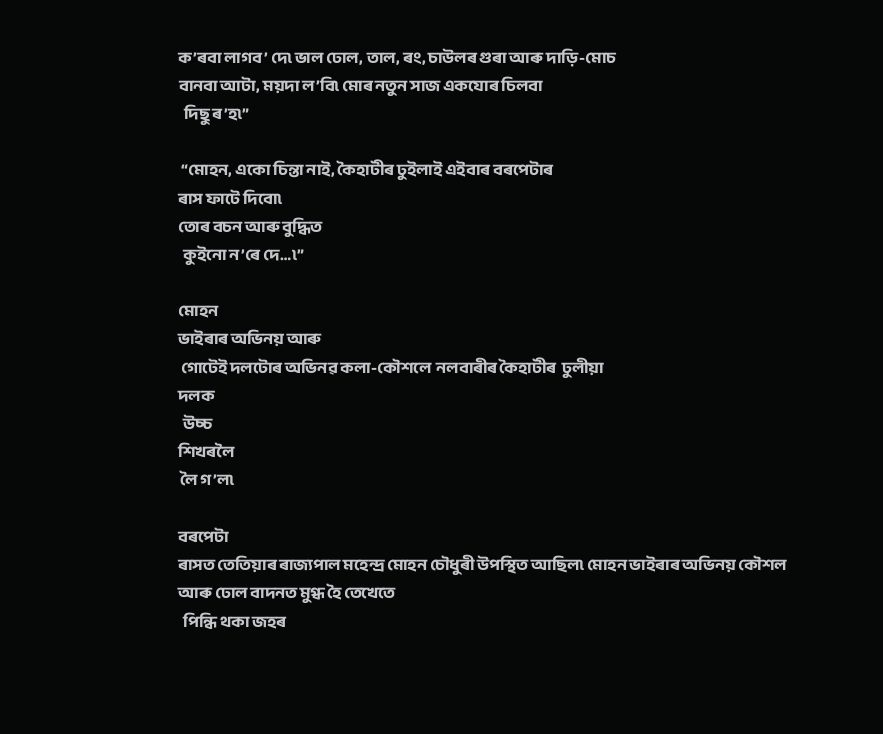ক’ৰবা লাগব’ দে৷ ভাল ঢোল, তাল, ৰং, চাউলৰ গুৰা আৰু দাড়ি-মোচ
বানবা আটা, ময়দা ল’বি৷ মোৰ নতুন সাজ একযোৰ চিলবা
  দিছু ৰ’হ৷”

 “মোহন, একো চিন্তা নাই, কৈহাটীৰ ঢুইলাই এইবাৰ বৰপেটাৰ
ৰাস ফাটে দিবো৷
তোৰ বচন আৰু বুদ্ধিত
  কুইনো ন’ৰে দে…৷”

মোহন
ভাইৰাৰ অভিনয় আৰু
 গোটেই দলটোৰ অভিনৱ কলা-কৌশলে  নলবাৰীৰ কৈহাটীৰ  ঢুলীয়া
দলক
  উচ্চ
শিখৰলৈ
 লৈ গ’ল৷

বৰপেটা
ৰাসত তেতিয়াৰ ৰাজ‍্যপাল মহেন্দ্ৰ মোহন চৌধুৰী উপস্থিত আছিল৷ মোহন ভাইৰাৰ অভিনয় কৌশল
আৰু ঢোল বাদনত মুগ্ধ হৈ তেখেতে
  পিন্ধি থকা জহৰ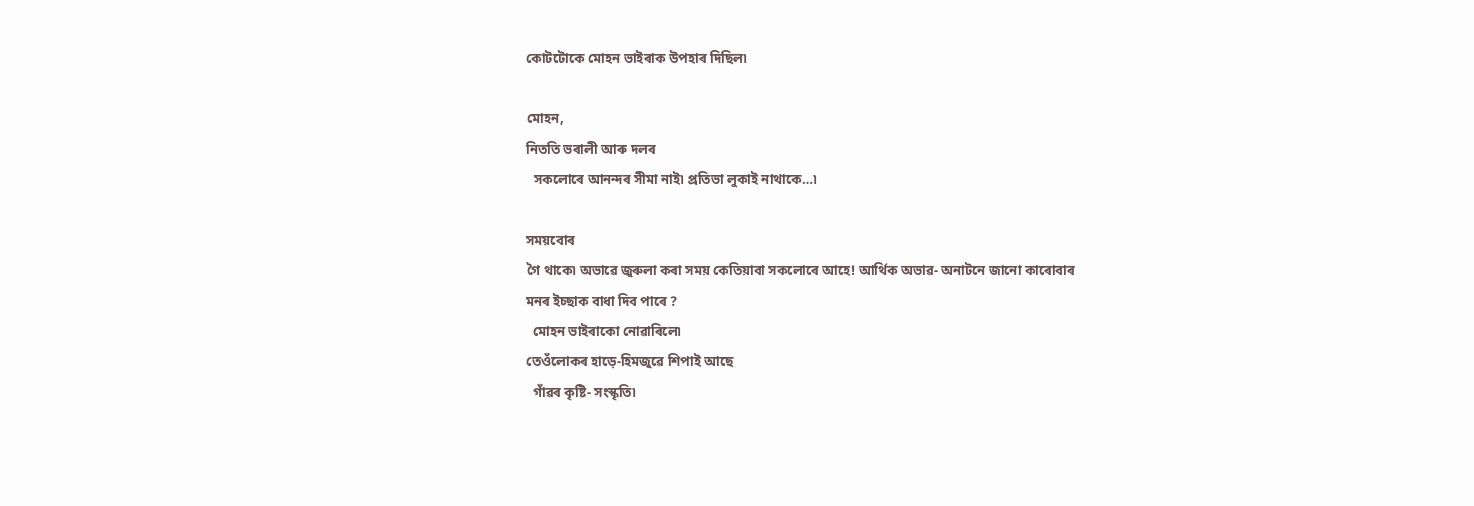কোটটোকে মোহন ভাইৰাক উপহাৰ দিছিল৷

মোহন,
নিততি ভৰালী আৰু দলৰ
  সকলোৰে আনন্দৰ সীমা নাই৷ প্ৰতিভা লুকাই নাথাকে…৷

সময়বোৰ
গৈ থাকে৷ অভাৱে জুৰুলা কৰা সময় কেতিয়াবা সকলোৰে আহে! আৰ্থিক অভাৱ- অনাটনে জানো কাৰোবাৰ
মনৰ ইচ্ছাক বাধা দিব পাৰে ?
  মোহন ভাইৰাকো নোৱাৰিলে৷
তেওঁলোকৰ হাড়ে-হিমজুৱে শিপাই আছে
  গাঁৱৰ কৃষ্টি- সংস্কৃতি৷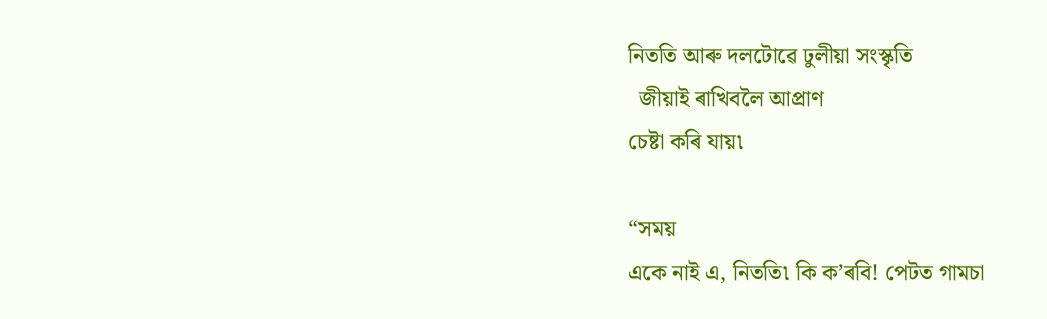নিততি আৰু দলটোৱে ঢুলীয়া সংস্কৃতি
  জীয়াই ৰাখিবলৈ আপ্ৰাণ
চেষ্টা কৰি যায়৷

“সময়
একে নাই এ, নিততি৷ কি ক’ৰবি! পেটত গামচা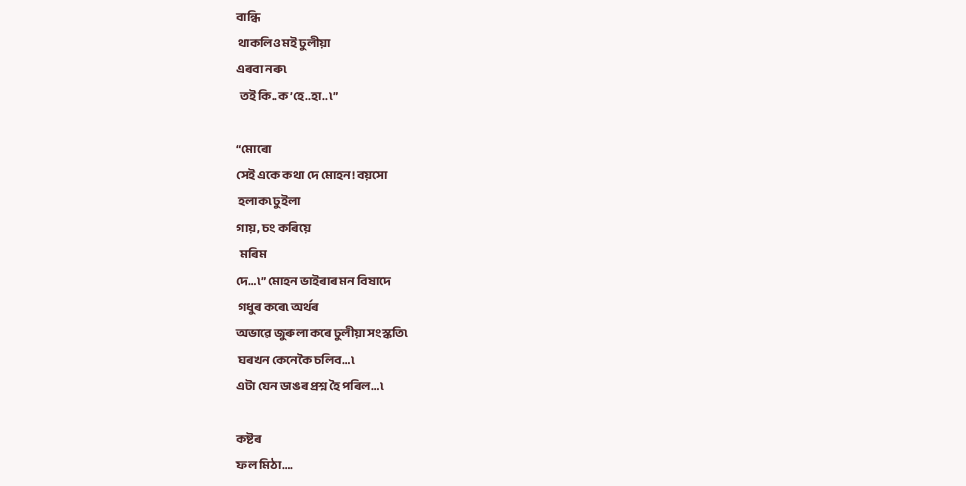বান্ধি
 থাকলিও মই ঢুলীয়া
এৰবা নৰু৷
  তই কি..ক’হে..হা..৷”

“মোৰো
সেই একে কথা দে মোহন! বয়সো
 হলাক৷ ঢুইলা
গায়, চং কৰিয়ে
  মৰিম
দে…৷” মোহন ভাইৰাৰ মন বিষাদে
 গধুৰ কৰে৷ অৰ্থৰ
অভাৱে জুৰুলা কৰে ঢুলীয়া সংস্কতি৷
 ঘৰখন কেনেকৈ চলিব…৷
এটা যেন ডাঙৰ প্ৰশ্ন হৈ পৰিল…৷

কষ্টৰ
ফল মিঠা….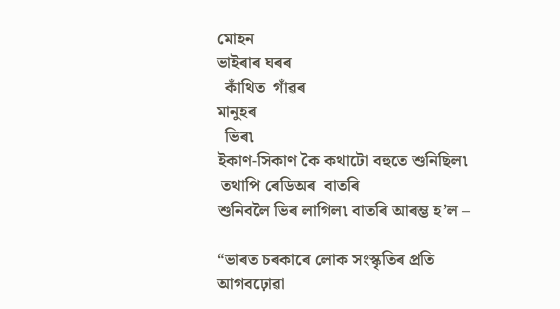মোহন
ভাইৰাৰ ঘৰৰ
  কাঁথিত  গাঁৱৰ
মানুহৰ
  ভিৰ৷
ইকাণ-সিকাণ কৈ কথাটো বহুতে শুনিছিল৷
 তথাপি ৰেডিঅৰ  বাতৰি
শুনিবলৈ ভিৰ লাগিল৷ বাতৰি আৰম্ভ হ’ল –

“ভাৰত চৰকাৰে লোক সংস্কৃতিৰ প্ৰতি
আগবঢ়োৱা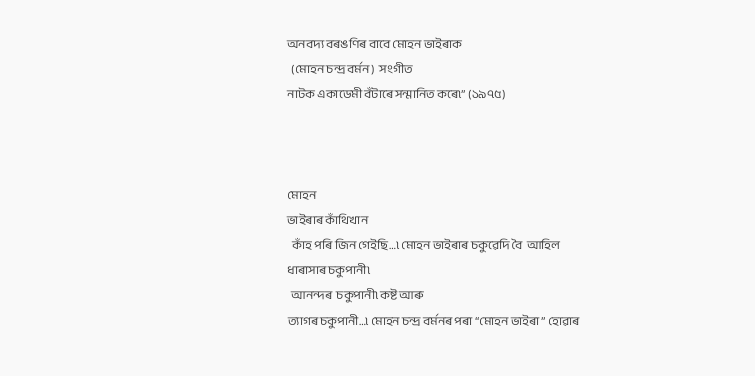অনবদ‍্য বৰঙণিৰ বাবে মোহন ভাইৰাক
  (মোহন চন্দ্ৰ বৰ্মন)  সংগীত
নাটক একাডেমী বঁটাৰে সন্মানিত কৰে৷” (১৯৭৫)



মোহন
ভাইৰাৰ কাঁথিখান
  কাঁহ পৰি জিন গেইছি…৷ মোহন ভাইৰাৰ চকুৱেদি বৈ  আহিল
ধাৰাসাৰ চকুপানী৷
  আনন্দৰ  চকুপানী৷ কষ্ট আৰু
ত‍্যাগৰ চকুপানী…৷ মোহন চন্দ্ৰ বৰ্মনৰ পৰা “মোহন ভাইৰা” হোৱাৰ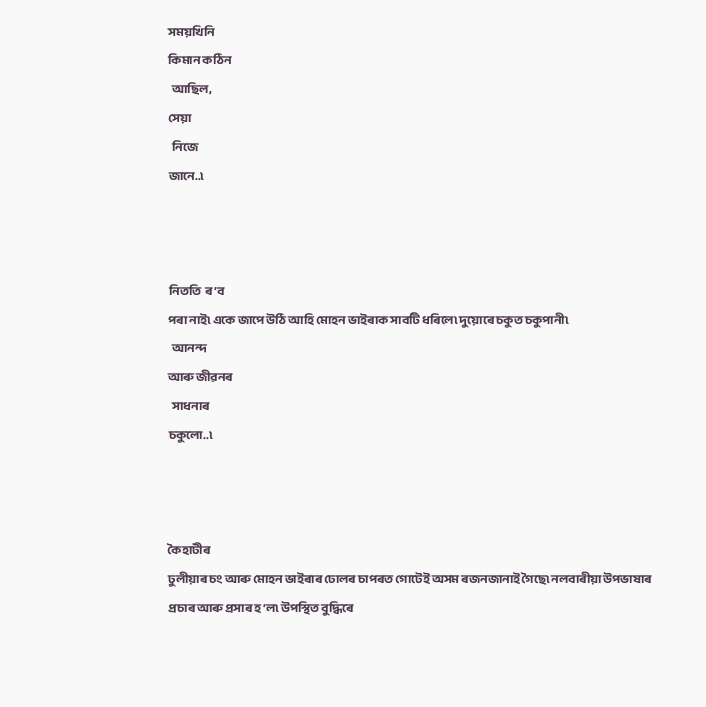সময়খিনি
কিমান কঠিন
  আছিল,
সেয়া
  নিজে
জানে..৷



নিততি  ৰ’ব
পৰা নাই৷ একে জাপে উঠি আহি মোহন ভাইৰাক সাবটি ধৰিলে৷ দুয়োৰে চকুত চকুপানী৷
  আনন্দ
আৰু জীৱনৰ
  সাধনাৰ
চকুলো..৷



কৈহাটীৰ
ঢুলীয়াৰ চং আৰু মোহন ভাইৰাৰ ঢোলৰ চাপৰত গোটেই অসম ৰজনজানাই গৈছে৷ নলবাৰীয়া উপভাষাৰ
প্ৰচাৰ আৰু প্ৰসাৰ হ’ল৷ উপস্থিত বুদ্ধিৰে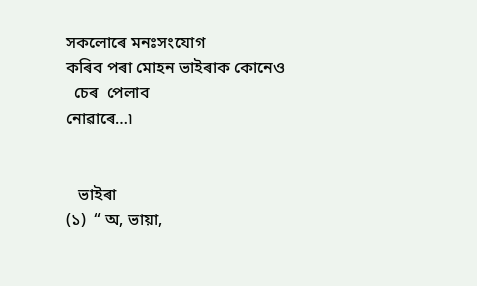সকলোৰে মনঃসংযোগ
কৰিব পৰা মোহন ভাইৰাক কোনেও
  চেৰ  পেলাব
নোৱাৰে…৷


   ভাইৰা
(১)  “ অ, ভায়া,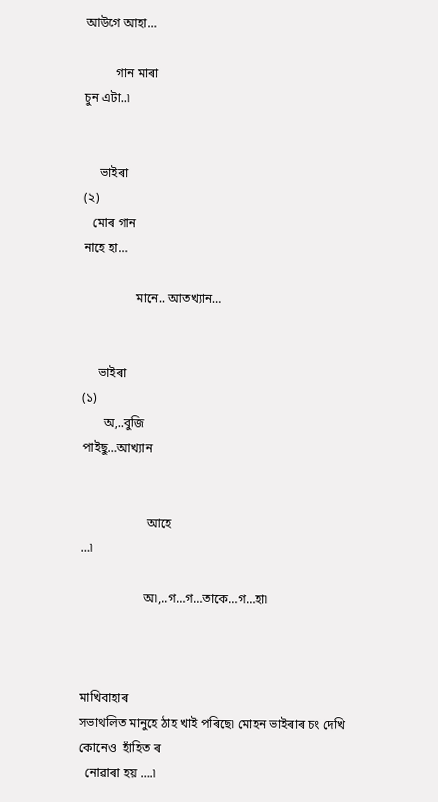আউগে আহা…

          গান মাৰা
চুন এটা..৷


     ভাইৰা
(২)
   মোৰ গান
নাহে হা…

                 মানে.. আতখ‍্যান…


     ভাইৰা
(১)
       অ,..বুজি
পাইছু…আখ‍্যান


                     আহে
…৷

                    অ৷,..গ…গ…তাকে…গ…হা৷



মাখিবাহাৰ
সভাথলিত মানুহে ঠাহ খাই পৰিছে৷ মোহন ভাইৰাৰ চং দেখি কোনেও  হাঁহিত ৰ
  নোৱাৰা হয় ….৷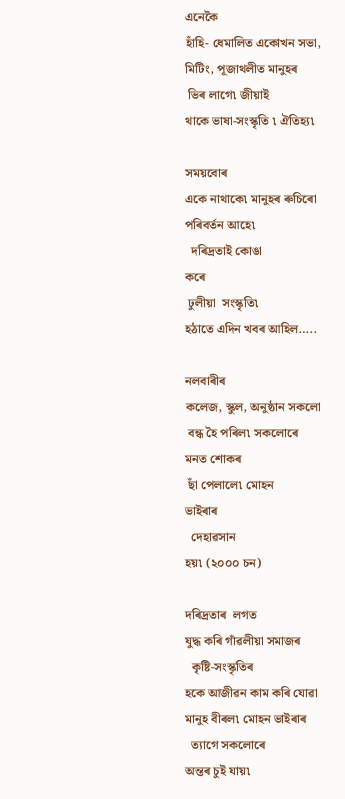এনেকৈ
হাঁহি- ধেমালিত একোখন সভা, মিটিং, পূজাথলীত মানুহৰ
 ভিৰ লাগে৷ জীয়াই
থাকে ভাষা-সংস্কৃতি ৷ ঐতিহ‍্য৷

সময়বোৰ
একে নাথাকে৷ মানুহৰ ৰুচিৰো পৰিবৰ্তন আহে৷
  দৰিদ্ৰতাই কোঙা
কৰে
 ঢুলীয়া  সংস্কৃতি৷
হঠাতে এদিন খবৰ আহিল…..

নলবাৰীৰ
কলেজ, স্কুল, অনুষ্ঠান সকলো
 বন্ধ হৈ পৰিল৷ সকলোৰে
মনত শোকৰ
 ছাঁ পেলালে৷ মোহন
ভাইৰাৰ
  দেহাৱসান
হয়৷ (২০০০ চন)

দৰিদ্ৰতাৰ  লগত
যুদ্ধ কৰি গাঁৱলীয়া সমাজৰ
  কৃষ্টি-সংস্কৃতিৰ
হকে আজীৱন কাম কৰি যোৱা মানুহ বীৰল৷ মোহন ভাইৰাৰ
  ত‍্যাগে সকলোৰে
অন্তৰ চুই যায়৷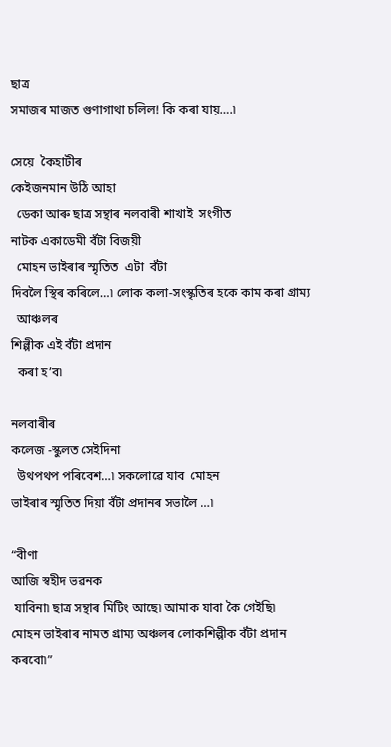ছাত্ৰ
সমাজৰ মাজত গুণাগাথা চলিল! কি কৰা যায়….৷

সেয়ে  কৈহাটীৰ
কেইজনমান উঠি আহা
  ডেকা আৰু ছাত্ৰ সন্থাৰ নলবাৰী শাখাই  সংগীত
নাটক একাডেমী বঁটা বিজয়ী
  মোহন ভাইৰাৰ স্মৃতিত  এটা  বঁটা
দিবলৈ স্থিৰ কৰিলে…৷ লোক কলা-সংস্কৃতিৰ হকে কাম কৰা গ্ৰাম্য
  আঞ্চলৰ
শিল্পীক এই বঁটা প্ৰদান
  কৰা হ’ব৷

নলবাৰীৰ
কলেজ -স্কুলত সেইদিনা
  উথপথপ পৰিবেশ…৷ সকলোৱে যাব  মোহন
ভাইৰাৰ স্মৃতিত দিয়া বঁটা প্ৰদানৰ সভালৈ …৷

“বীণা
আজি স্বহীদ ভৱনক
 যাবিনা৷ ছাত্ৰ সন্থাৰ মিটিং আছে৷ আমাক যাবা কৈ গেইছি৷
মোহন ভাইৰাৰ নামত গ্ৰাম্য অঞ্চলৰ লোকশিল্পীক বঁটা প্ৰদান কৰবো৷”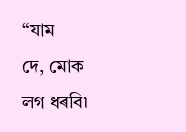“যাম
দে, মোক লগ ধৰবি৷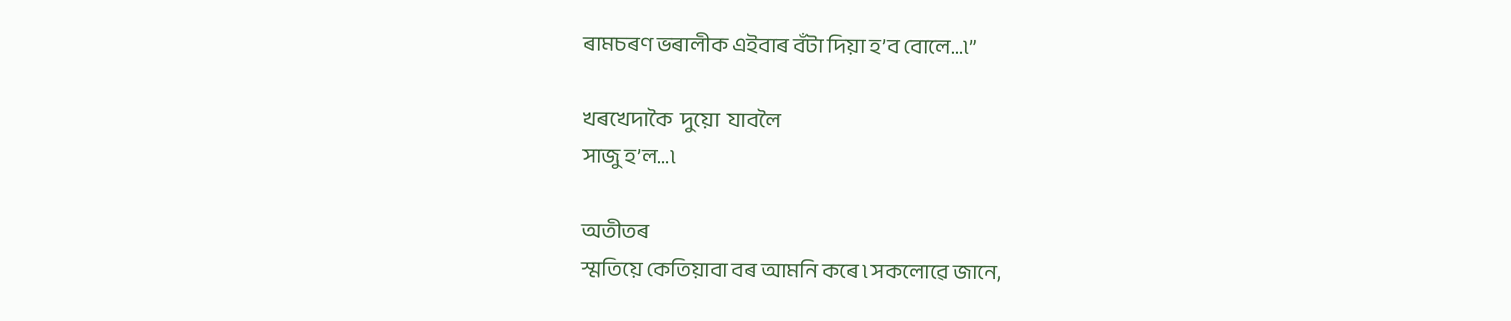ৰামচৰণ ভৰালীক এইবাৰ বঁটা দিয়া হ’ব বোলে…৷”

খৰখেদাকৈ  দুয়ো  যাবলৈ
সাজু হ’ল…৷

অতীতৰ
স্মতিয়ে কেতিয়াবা বৰ আমনি কৰে ৷ সকলোৱে জানে,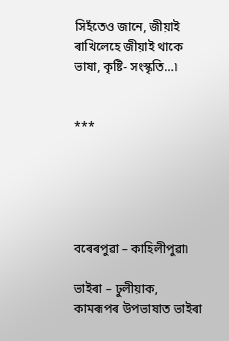সিহঁতেও জানে, জীয়াই ৰাখিলেহে জীয়াই থাকে
ভাষা, কৃষ্টি- সংস্কৃতি…৷


***





বৰেৰপুৱা – কাহিলীপুৱা৷

ভাইৰা – ঢুলীয়াক, কামৰূপৰ উপভাষাত ভাইৰা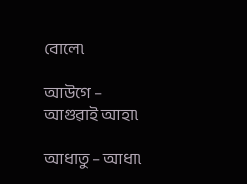বোলে৷

আউগে – আগুৱাই আহা৷

আধাতু – আধা৷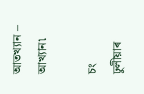আতখ‍্যান – আখ‍্যান৷

চং      ঢুলীয়াৰ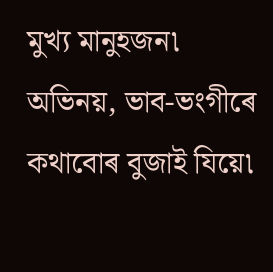মুখ‍্য মানুহজন৷ অভিনয়, ভাব-ভংগীৰে কথাবোৰ বুজাই যিয়ে৷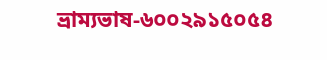ভ্ৰাম্যভাষ-৬০০২৯১৫০৫৪